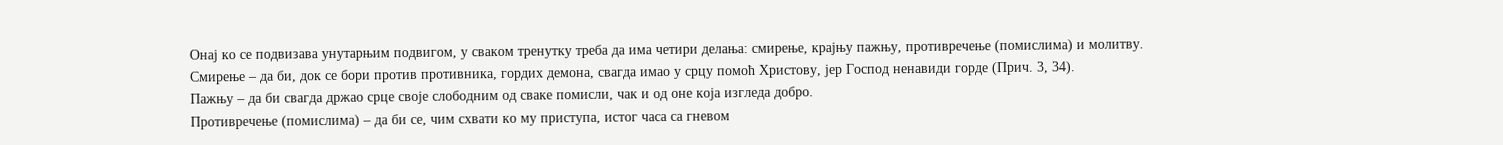Онај ко се подвизава унутарњим подвигом, у сваком тренутку треба да има четири делања: смирење, крајњу пажњу, противречење (помислима) и молитву.
Смирење – да би, док се бори против противника, гордих демона, свагда имао у срцу помоћ Христову, јер Господ ненавиди горде (Прич. 3, 34).
Пажњу – да би свагда држао срце своје слободним од сваке помисли, чак и од оне која изгледа добро.
Противречење (помислима) – да би се, чим схвати ко му приступа, истог часа са гневом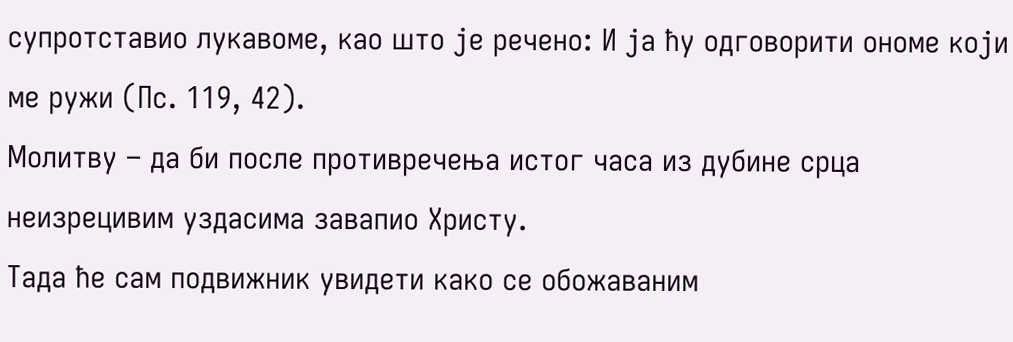супротставио лукавоме, као што је речено: И ја ћу одговорити ономе који ме ружи (Пс. 119, 42).
Молитву – да би после противречења истог часа из дубине срца неизрецивим уздасима завапио Христу.
Тада ће сам подвижник увидети како се обожаваним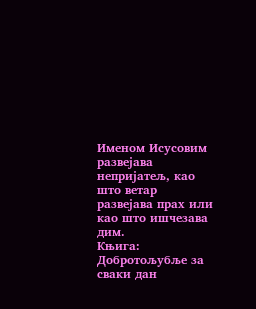Именом Исусовим развејава непријатељ, као што ветар развејава прах или као што ишчезава дим.
Књига: Добротољубље за сваки дан